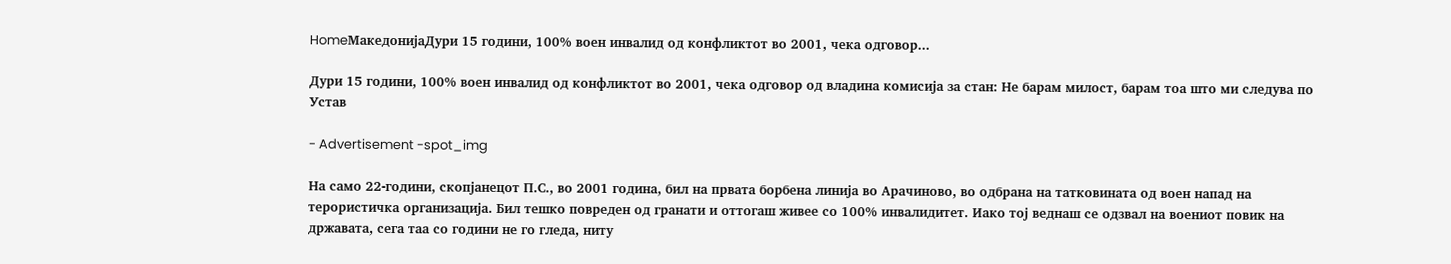HomeМакедонијаДури 15 години, 100% воен инвалид од конфликтот во 2001, чека одговор...

Дури 15 години, 100% воен инвалид од конфликтот во 2001, чека одговор од владина комисија за стан: Не барам милост, барам тоа што ми следува по Устав

- Advertisement -spot_img

На само 22-години, скопјанецот П.С., во 2001 година, бил на првата борбена линија во Арачиново, во одбрана на татковината од воен напад на терористичка организација. Бил тешко повреден од гранати и оттогаш живее со 100% инвалидитет. Иако тој веднаш се одзвал на воениот повик на државата, сега таа со години не го гледа, ниту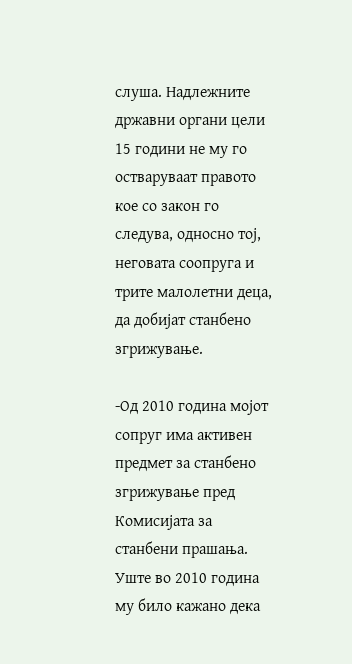слуша. Надлежните државни органи цели 15 години не му го остваруваат правото кое со закон го следува, односно тој, неговата соопруга и трите малолетни деца, да добијат станбено згрижување.

-Од 2010 година мојот сопруг има активен предмет за станбено згрижување пред Комисијата за станбени прашања. Уште во 2010 година му било кажано дека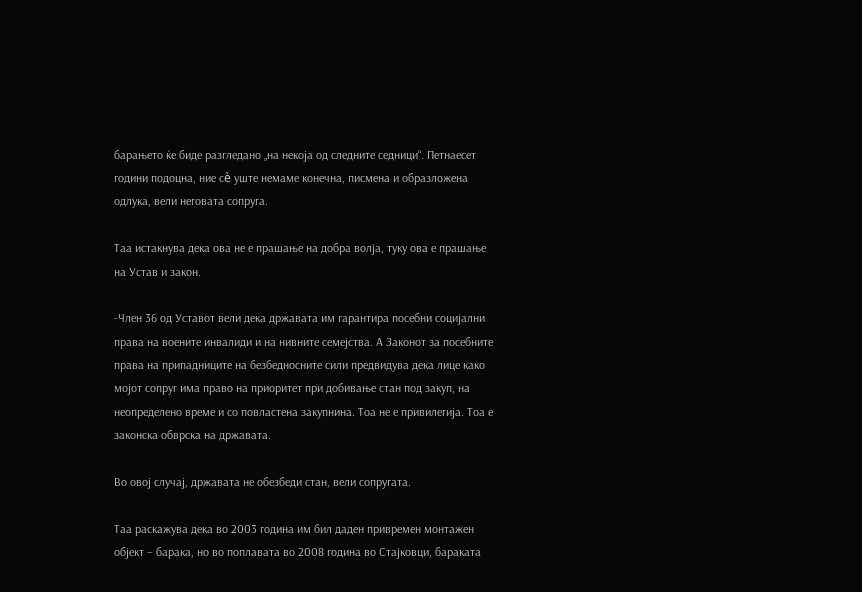барањето ќе биде разгледано „на некоја од следните седници“. Петнаесет години подоцна, ние сè уште немаме конечна, писмена и образложена одлука, вели неговата сопруга.

Таа истакнува дека ова не е прашање на добра волја, туку ова е прашање на Устав и закон.

-Член 36 од Уставот вели дека државата им гарантира посебни социјални права на воените инвалиди и на нивните семејства. А Законот за посебните права на припадниците на безбедносните сили предвидува дека лице како мојот сопруг има право на приоритет при добивање стан под закуп, на неопределено време и со повластена закупнина. Тоа не е привилегија. Тоа е законска обврска на државата.

Во овој случај, државата не обезбеди стан, вели сопругата.

Таа раскажува дека во 2003 година им бил даден привремен монтажен објект – барака, но во поплавата во 2008 година во Стајковци, бараката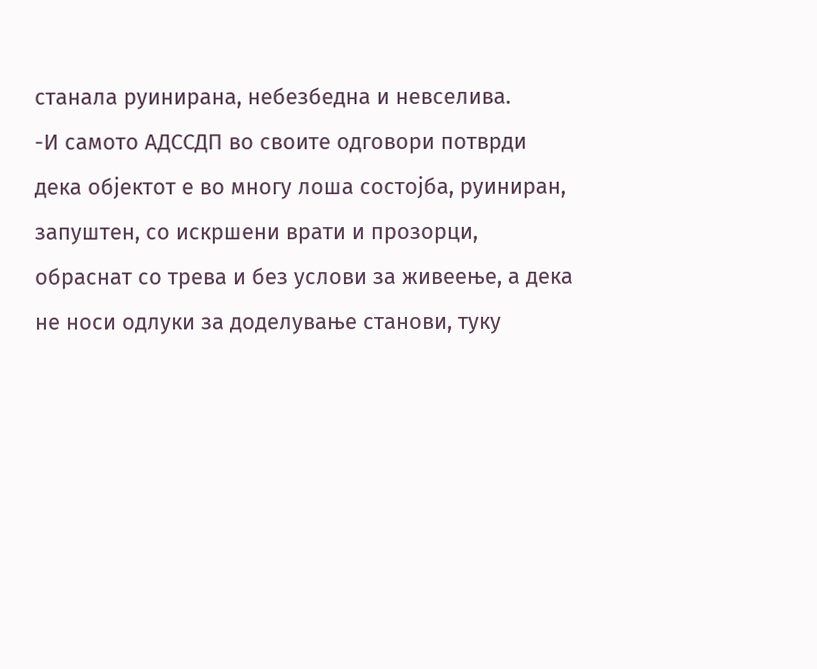станала руинирана, небезбедна и невселива.
-И самото АДССДП во своите одговори потврди дека објектот е во многу лоша состојба, руиниран, запуштен, со искршени врати и прозорци, обраснат со трева и без услови за живеење, а дека не носи одлуки за доделување станови, туку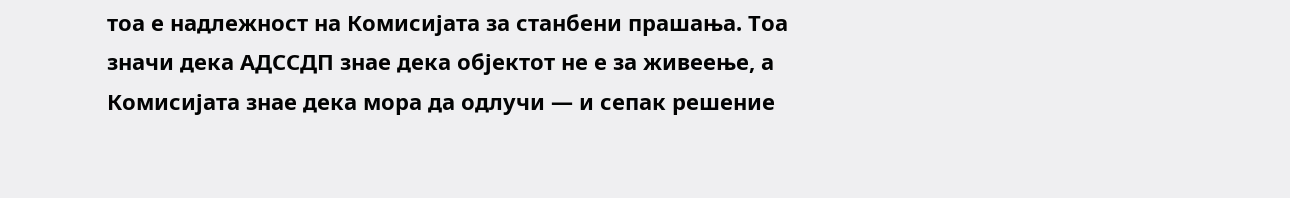тоа е надлежност на Комисијата за станбени прашања. Тоа значи дека АДССДП знае дека објектот не е за живеење, а Комисијата знае дека мора да одлучи — и сепак решение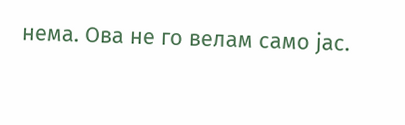нема. Ова не го велам само јас.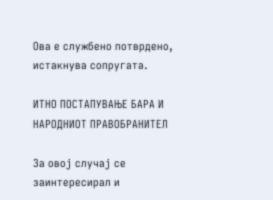Ова е службено потврдено, истакнува сопругата.

ИТНО ПОСТАПУВАЊЕ БАРА И НАРОДНИОТ ПРАВОБРАНИТЕЛ

За овој случај се заинтересирал и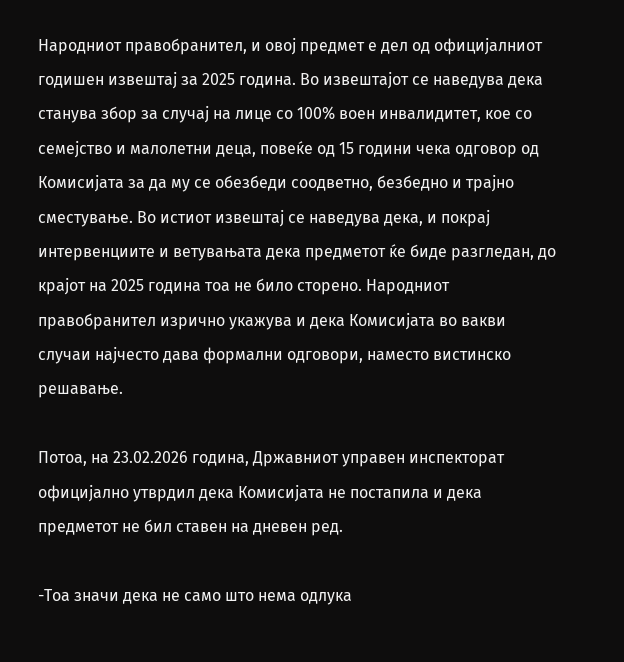Народниот правобранител, и овој предмет е дел од официјалниот годишен извештај за 2025 година. Во извештајот се наведува дека станува збор за случај на лице со 100% воен инвалидитет, кое со семејство и малолетни деца, повеќе од 15 години чека одговор од Комисијата за да му се обезбеди соодветно, безбедно и трајно сместување. Во истиот извештај се наведува дека, и покрај интервенциите и ветувањата дека предметот ќе биде разгледан, до крајот на 2025 година тоа не било сторено. Народниот правобранител изрично укажува и дека Комисијата во вакви случаи најчесто дава формални одговори, наместо вистинско решавање.

Потоа, на 23.02.2026 година, Државниот управен инспекторат официјално утврдил дека Комисијата не постапила и дека предметот не бил ставен на дневен ред.

-Тоа значи дека не само што нема одлука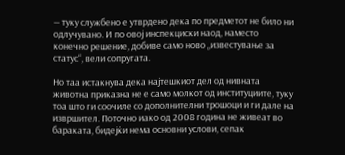— туку службено е утврдено дека по предметот не било ни одлучувано. И по овој инспекциски наод, наместо конечно решение, добиве само ново „известување за статус“, вели сопругата.

Но таа истакнува дека најтешкиот дел од нивната животна приказна не е само молкот од институциите, туку тоа што ги соочиле со дополнителни трошоци и ги дале на извршител. Поточно иако од 2008 година не живеат во бараката, бидејќи нема основни услови, сепак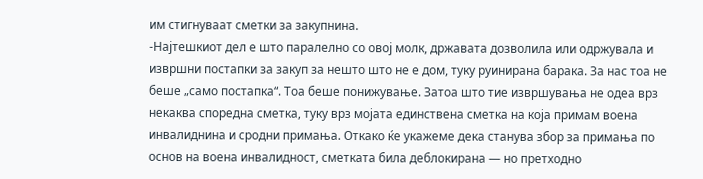им стигнуваат сметки за закупнина.
-Најтешкиот дел е што паралелно со овој молк, државата дозволила или одржувала и извршни постапки за закуп за нешто што не е дом, туку руинирана барака. За нас тоа не беше „само постапка“. Тоа беше понижување. Затоа што тие извршувања не одеа врз некаква споредна сметка, туку врз мојата единствена сметка на која примам воена инвалиднина и сродни примања. Откако ќе укажеме дека станува збор за примања по основ на воена инвалидност, сметката била деблокирана — но претходно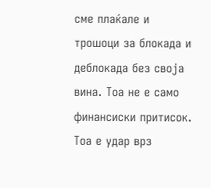сме плаќале и трошоци за блокада и деблокада без своја вина. Тоа не е само финансиски притисок. Тоа е удар врз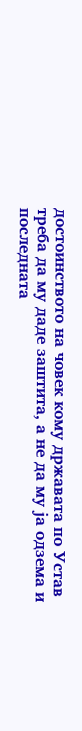достоинството на човек кому државата по Устав треба да му даде заштита, а не да му ја одзема и последната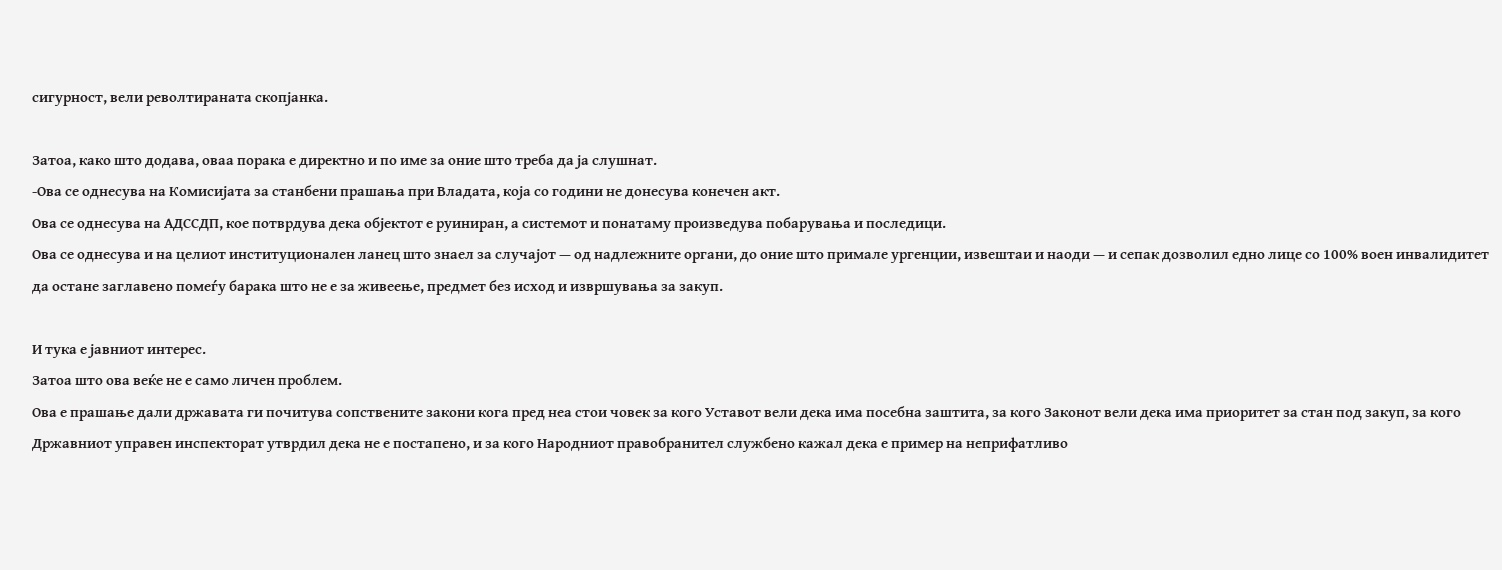сигурност, вели револтираната скопјанка.

Затоа, како што додава, оваа порака е директно и по име за оние што треба да ја слушнат.
-Ова се однесува на Комисијата за станбени прашања при Владата, која со години не донесува конечен акт.
Ова се однесува на АДССДП, кое потврдува дека објектот е руиниран, а системот и понатаму произведува побарувања и последици.
Ова се однесува и на целиот институционален ланец што знаел за случајот — од надлежните органи, до оние што примале ургенции, извештаи и наоди — и сепак дозволил едно лице со 100% воен инвалидитет да остане заглавено помеѓу барака што не е за живеење, предмет без исход и извршувања за закуп.

И тука е јавниот интерес.
Затоа што ова веќе не е само личен проблем.
Ова е прашање дали државата ги почитува сопствените закони кога пред неа стои човек за кого Уставот вели дека има посебна заштита, за кого Законот вели дека има приоритет за стан под закуп, за кого Државниот управен инспекторат утврдил дека не е постапено, и за кого Народниот правобранител службено кажал дека е пример на неприфатливо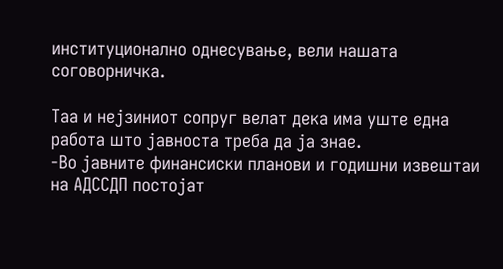институционално однесување, вели нашата соговорничка.

Таа и нејзиниот сопруг велат дека има уште една работа што јавноста треба да ја знае.
-Во јавните финансиски планови и годишни извештаи на АДССДП постојат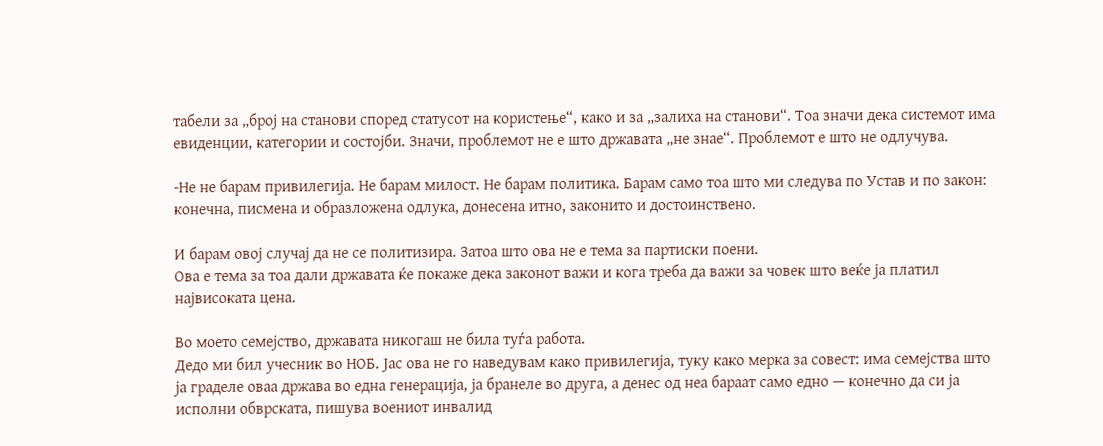табели за „број на станови според статусот на користење“, како и за „залиха на станови“. Тоа значи дека системот има евиденции, категории и состојби. Значи, проблемот не е што државата „не знае“. Проблемот е што не одлучува.

-Не не барам привилегија. Не барам милост. Не барам политика. Барам само тоа што ми следува по Устав и по закон: конечна, писмена и образложена одлука, донесена итно, законито и достоинствено.

И барам овој случај да не се политизира. Затоа што ова не е тема за партиски поени.
Ова е тема за тоа дали државата ќе покаже дека законот важи и кога треба да важи за човек што веќе ја платил највисоката цена.

Во моето семејство, државата никогаш не била туѓа работа.
Дедо ми бил учесник во НОБ. Јас ова не го наведувам како привилегија, туку како мерка за совест: има семејства што ја граделе оваа држава во една генерација, ја бранеле во друга, а денес од неа бараат само едно — конечно да си ја исполни обврската, пишува воениот инвалид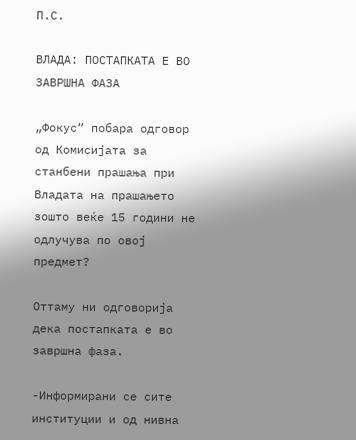П.С.

ВЛАДА: ПОСТАПКАТА Е ВО ЗАВРШНА ФАЗА

„Фокус“ побара одговор од Комисијата за станбени прашања при Владата на прашањето зошто веќе 15 години не одлучува по овој предмет?

Оттаму ни одговорија дека постапката е во завршна фаза.

-Информирани се сите институции и од нивна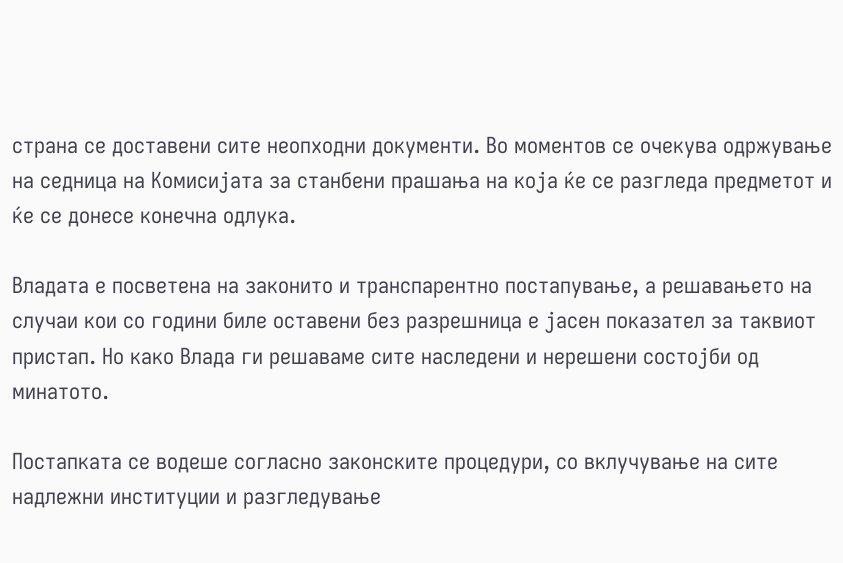страна се доставени сите неопходни документи. Во моментов се очекува одржување на седница на Комисијата за станбени прашања на која ќе се разгледа предметот и ќе се донесе конечна одлука.

Владата е посветена на законито и транспарентно постапување, а решавањето на случаи кои со години биле оставени без разрешница е јасен показател за таквиот пристап. Но како Влада ги решаваме сите наследени и нерешени состојби од минатото.

Постапката се водеше согласно законските процедури, со вклучување на сите надлежни институции и разгледување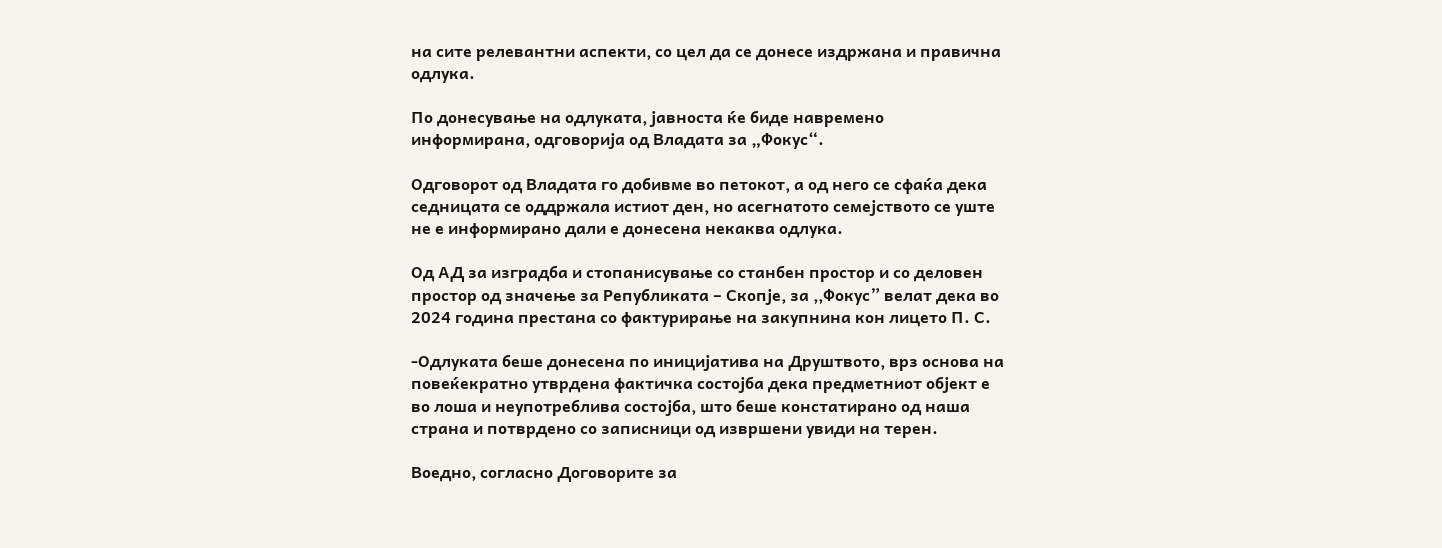на сите релевантни аспекти, со цел да се донесе издржана и правична одлука.

По донесување на одлуката, јавноста ќе биде навремено информирана, одговорија од Владата за „Фокус“.

Одговорот од Владата го добивме во петокот, а од него се сфаќа дека седницата се оддржала истиот ден, но асегнатото семејството се уште не е информирано дали е донесена некаква одлука.

Од АД за изградба и стопанисување со станбен простор и со деловен простор од значење за Републиката – Скопје, за ,,Фокус” велат дека во 2024 година престана со фактурирање на закупнина кон лицето П. С.

-Одлуката беше донесена по иницијатива на Друштвото, врз основа на повеќекратно утврдена фактичка состојба дека предметниот објект е во лоша и неупотреблива состојба, што беше констатирано од наша страна и потврдено со записници од извршени увиди на терен.

Воедно, согласно Договорите за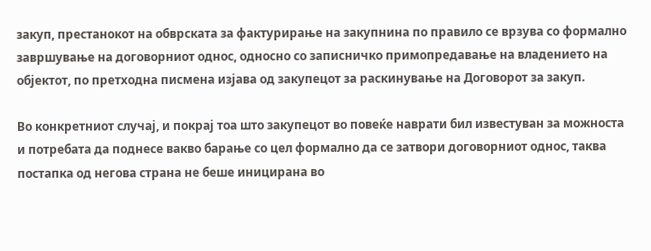закуп, престанокот на обврската за фактурирање на закупнина по правило се врзува со формално завршување на договорниот однос, односно со записничко примопредавање на владението на објектот, по претходна писмена изјава од закупецот за раскинување на Договорот за закуп.

Во конкретниот случај, и покрај тоа што закупецот во повеќе наврати бил известуван за можноста и потребата да поднесе вакво барање со цел формално да се затвори договорниот однос, таква постапка од негова страна не беше иницирана во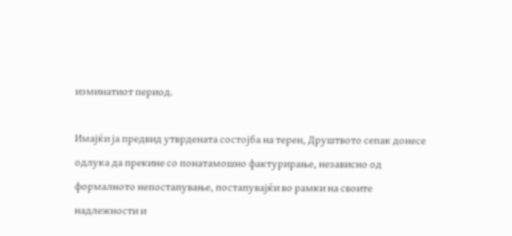изминатиот период.

Имајќи ја предвид утврдената состојба на терен, Друштвото сепак донесе одлука да прекине со понатамошно фактурирање, независно од формалното непостапување, постапувајќи во рамки на своите надлежности и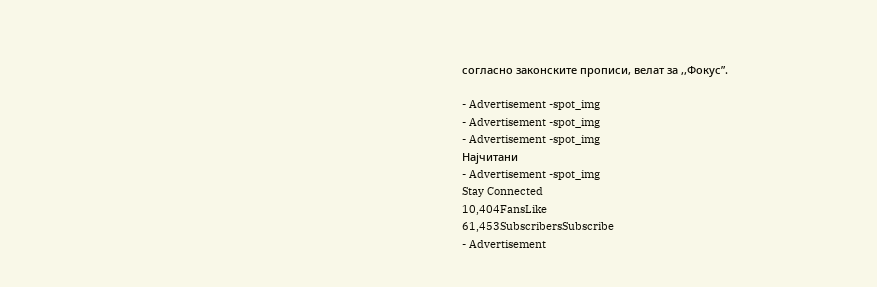согласно законските прописи, велат за ,,Фокус”.

- Advertisement -spot_img
- Advertisement -spot_img
- Advertisement -spot_img
Најчитани
- Advertisement -spot_img
Stay Connected
10,404FansLike
61,453SubscribersSubscribe
- Advertisement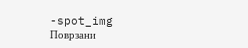-spot_img
Поврзани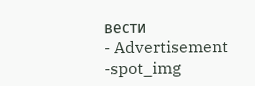вести
- Advertisement -spot_img